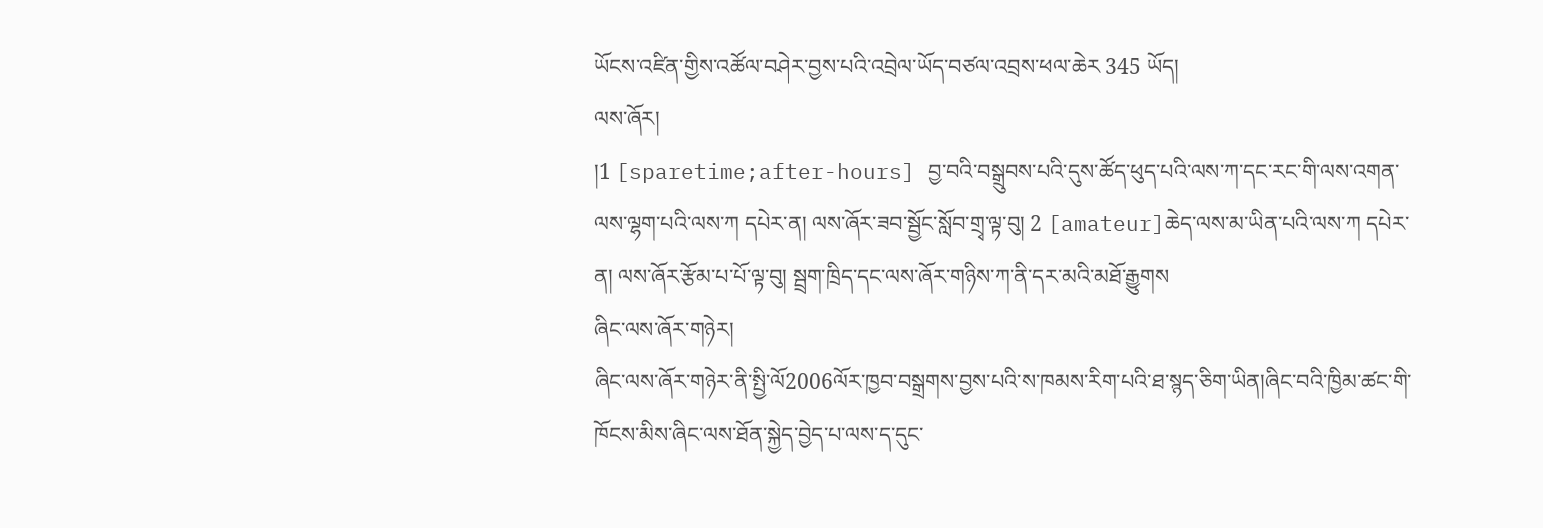ཡོངས་འཛིན་གྱིས་འཚོལ་བཤེར་བྱས་པའི་འབྲེལ་ཡོད་བཙལ་འབྲས་ཕལ་ཆེར 345 ཡོད།
ལས་ཞོར།
།1 [sparetime;after-hours] བྱ་བའི་བསྒྲུབས་པའི་དུས་ཚོད་ཕུད་པའི་ལས་ཀ་དང་རང་གི་ལས་འགན་ལས་ལྷག་པའི་ལས་ཀ དཔེར་ན། ལས་ཞོར་ཟབ་སྦྱོང་སློབ་གྲྭ་ལྟ་བུ། 2 [amateur]ཆེད་ལས་མ་ཡིན་པའི་ལས་ཀ དཔེར་ན། ལས་ཞོར་རྩོམ་པ་པོ་ལྟ་བུ། སྦྲག་ཁྲིད་དང་ལས་ཞོར་གཉིས་ཀ་ནི་དར་མའི་མཐོ་རྒྱུགས
ཞིང་ལས་ཞོར་གཉེར།
ཞིང་ལས་ཞོར་གཉེར་ནི་སྤྱི་ལོ2006ལོར་ཁྱབ་བསྒྲགས་བྱས་པའི་ས་ཁམས་རིག་པའི་ཐ་སྙད་ཅིག་ཡིན།ཞིང་བའི་ཁྱིམ་ཚང་གི་ཁོངས་མིས་ཞིང་ལས་ཐོན་སྐྱེད་བྱེད་པ་ལས་ད་དུང་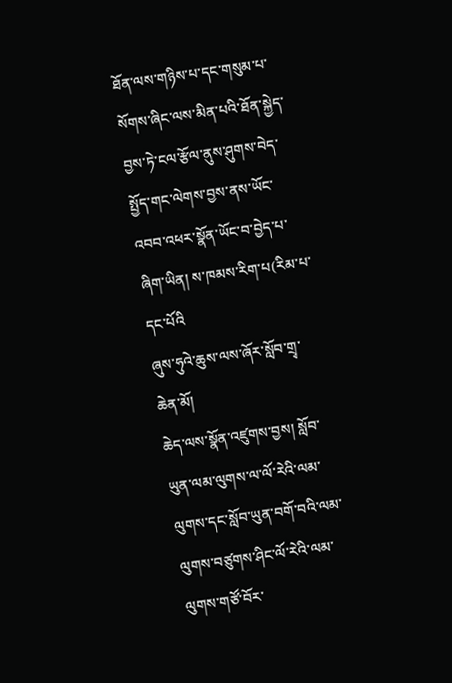ཐོན་ལས་གཉིས་པ་དང་གསུམ་པ་སོགས་ཞིང་ལས་མིན་པའི་ཐོན་སྐྱེད་བྱས་ཏེ་ངལ་རྩོལ་ནུས་ཤུགས་བེད་སྤྱོད་གང་ལེགས་བྱས་ནས་ཡོང་འབབ་འཕར་སྣོན་ཡོང་བ་བྱེད་པ་ཞིག་ཡིན། ས་ཁམས་རིག་པ(རིམ་པ་དང་པོའི
ཞུས་ཧུའེ་ཆུས་ལས་ཞོར་སློབ་གྲྭ་ཆེན་མོ།
ཆེད་ལས་སྣོན་འཛུགས་བྱས། སློབ་ཡུན་ལམ་ལུགས་ལ་ལོ་རེའི་ལམ་ལུགས་དང་སློབ་ཡུན་བགོ་བའི་ལམ་ལུགས་བཙུགས་ཤིང་ལོ་རེའི་ལམ་ལུགས་གཙོ་བོར་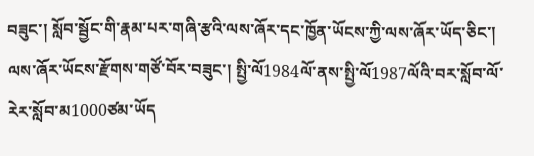བཟུང་། སློབ་སྦྱོང་གི་རྣམ་པར་གཞི་རྩའི་ལས་ཞོར་དང་ཁྱོན་ཡོངས་ཀྱི་ལས་ཞོར་ཡོད་ཅིང་། ལས་ཞོར་ཡོངས་རྫོགས་གཙོ་བོར་བཟུང་། སྤྱི་ལོ1984ལོ་ནས་སྤྱི་ལོ1987ལོའི་བར་སློབ་ལོ་རེར་སློབ་མ1000ཙམ་ཡོད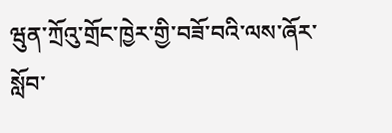ཝུན་ཀྲོའུ་གྲོང་ཁྱེར་གྱི་བཟོ་བའི་ལས་ཞོར་སློབ་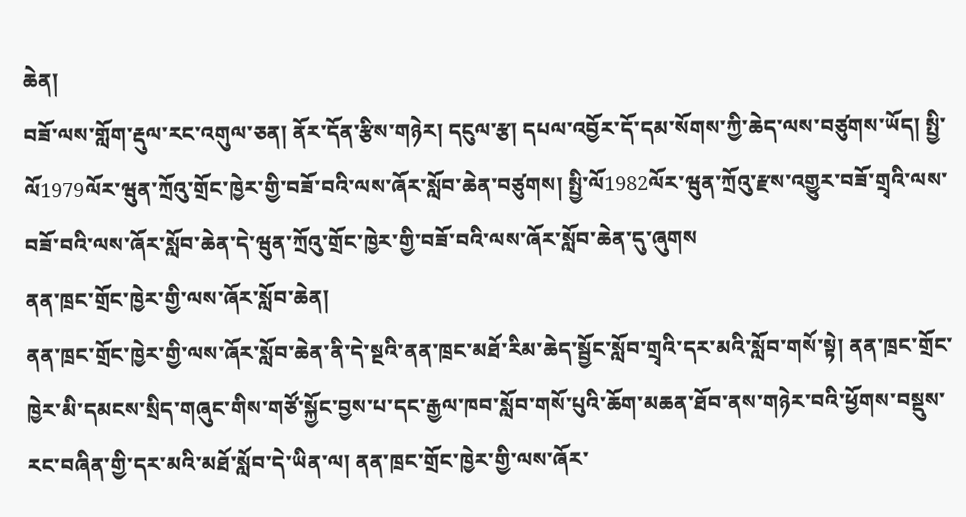ཆེན།
བཟོ་ལས་གློག་རྡུལ་རང་འགུལ་ཅན། ནོར་དོན་རྩིས་གཉེར། དངུལ་རྩ། དཔལ་འབྱོར་དོ་དམ་སོགས་ཀྱི་ཆེད་ལས་བཙུགས་ཡོད། སྤྱི་ལོ1979ལོར་ཝུན་ཀྲོའུ་གྲོང་ཁྱེར་གྱི་བཟོ་བའི་ལས་ཞོར་སློབ་ཆེན་བཙུགས། སྤྱི་ལོ1982ལོར་ཝུན་ཀྲོའུ་རྫས་འགྱུར་བཟོ་གྲྭའི་ལས་བཟོ་བའི་ལས་ཞོར་སློབ་ཆེན་དེ་ཝུན་ཀྲོའུ་གྲོང་ཁྱེར་གྱི་བཟོ་བའི་ལས་ཞོར་སློབ་ཆེན་དུ་ཞུགས
ནན་ཁྲང་གྲོང་ཁྱེར་གྱི་ལས་ཞོར་སློབ་ཆེན།
ནན་ཁྲང་གྲོང་ཁྱེར་གྱི་ལས་ཞོར་སློབ་ཆེན་ནི་དེ་སྔའི་ནན་ཁྲང་མཐོ་རིམ་ཆེད་སྦྱོང་སློབ་གྲྭའི་དར་མའི་སློབ་གསོ་སྟེ། ནན་ཁྲང་གྲོང་ཁྱེར་མི་དམངས་སྲིད་གཞུང་གིས་གཙོ་སྐྱོང་བྱས་པ་དང་རྒྱལ་ཁབ་སློབ་གསོ་པུའི་ཆོག་མཆན་ཐོབ་ནས་གཉེར་བའི་ཕྱོགས་བསྡུས་རང་བཞིན་གྱི་དར་མའི་མཐོ་སློབ་དེ་ཡིན་ལ། ནན་ཁྲང་གྲོང་ཁྱེར་གྱི་ལས་ཞོར་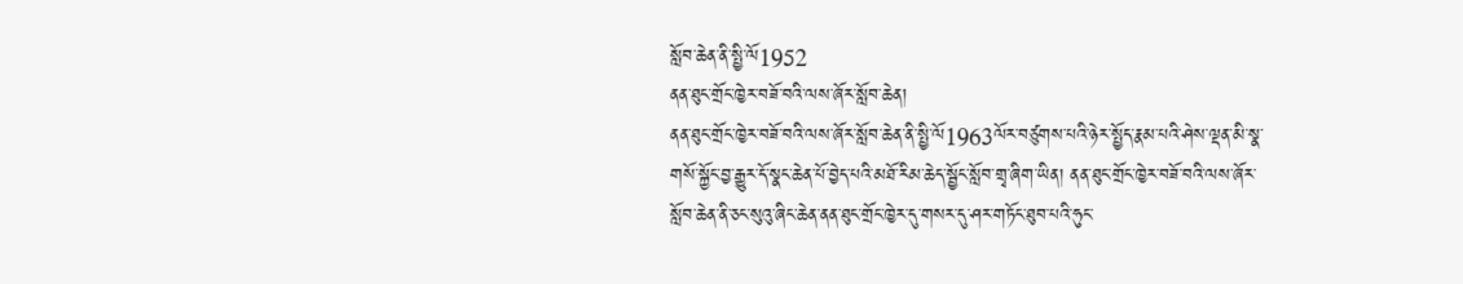སློབ་ཆེན་ནི་སྤྱི་ལོ1952
ནན་ཐུང་གྲོང་ཁྱེར་བཟོ་བའི་ལས་ཞོར་སློབ་ཆེན།
ནན་ཐུང་གྲོང་ཁྱེར་བཟོ་བའི་ལས་ཞོར་སློབ་ཆེན་ནི་སྤྱི་ལོ1963ལོར་བཙུགས་པའི་ཉེར་སྤྱོད་རྣམ་པའི་ཤེས་ལྡན་མི་སྣ་གསོ་སྐྱོང་བྱ་རྒྱུར་དོ་སྣང་ཆེན་པོ་བྱེད་པའི་མཐོ་རིམ་ཆེད་སྦྱོང་སློབ་གྲྭ་ཞིག་ཡིན། ནན་ཐུང་གྲོང་ཁྱེར་བཟོ་བའི་ལས་ཞོར་སློབ་ཆེན་ནི་ཅང་སུའུ་ཞིང་ཆེན་ནན་ཐུང་གྲོང་ཁྱེར་དུ་གསར་དུ་ཤར་གཏོང་ཐུབ་པའི་ཧུང་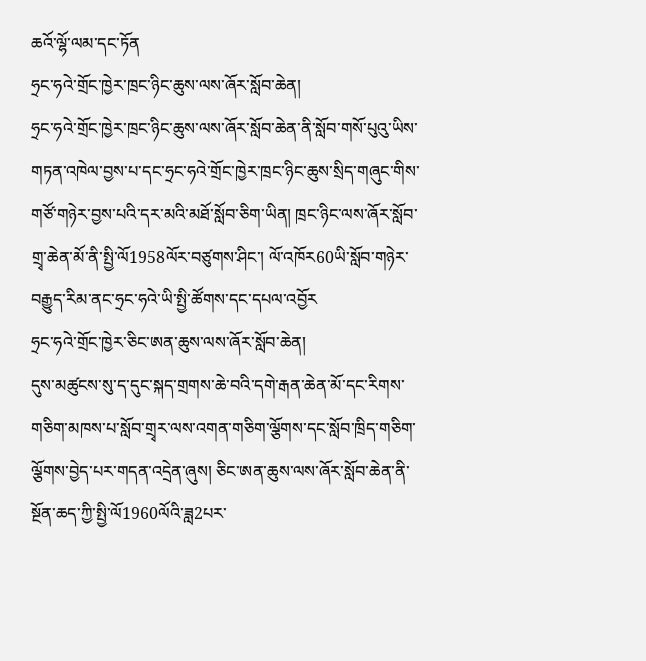ཆའོ་ལྷོ་ལམ་དང་ཏོན
ཧྲང་ཧའེ་གྲོང་ཁྱེར་ཁྲང་ཉིང་ཆུས་ལས་ཞོར་སློབ་ཆེན།
ཧྲང་ཧའེ་གྲོང་ཁྱེར་ཁྲང་ཉིང་ཆུས་ལས་ཞོར་སློབ་ཆེན་ནི་སློབ་གསོ་པུའུ་ཡིས་གཏན་འཁེལ་བྱས་པ་དང་ཧྲང་ཧའེ་གྲོང་ཁྱེར་ཁྲང་ཉིང་ཆུས་སྲིད་གཞུང་གིས་གཙོ་གཉེར་བྱས་པའི་དར་མའི་མཐོ་སློབ་ཅིག་ཡིན། ཁྲང་ཉིང་ལས་ཞོར་སློབ་གྲྭ་ཆེན་མོ་ནི་སྤྱི་ལོ1958ལོར་བཙུགས་ཤིང་། ལོ་འཁོར60ཡི་སློབ་གཉེར་བརྒྱུད་རིམ་ནང་ཧྲང་ཧའེ་ཡི་སྤྱི་ཚོགས་དང་དཔལ་འབྱོར
ཧྲང་ཧའེ་གྲོང་ཁྱེར་ཅིང་ཨན་ཆུས་ལས་ཞོར་སློབ་ཆེན།
དུས་མཚུངས་སུ་ད་དུང་སྐད་གྲགས་ཆེ་བའི་དགེ་རྒན་ཆེན་མོ་དང་རིགས་གཅིག་མཁས་པ་སློབ་གྲྭར་ལས་འགན་གཅིག་ལྕོགས་དང་སློབ་ཁྲིད་གཅིག་ལྕོགས་བྱེད་པར་གདན་འདྲེན་ཞུས། ཅིང་ཨན་ཆུས་ལས་ཞོར་སློབ་ཆེན་ནི་སྔོན་ཆད་ཀྱི་སྤྱི་ལོ1960ལོའི་ཟླ2པར་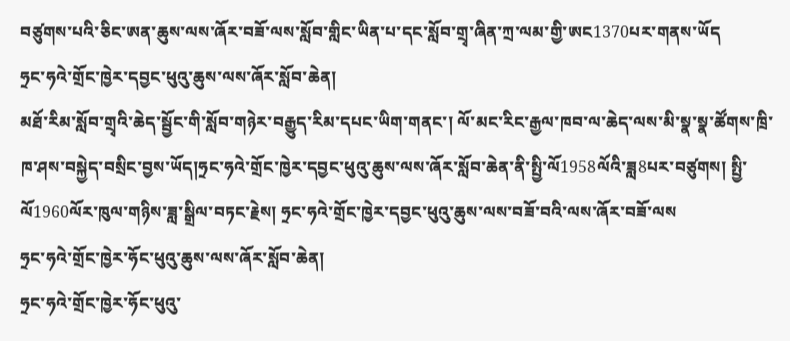བཙུགས་པའི་ཅིང་ཨན་ཆུས་ལས་ཞོར་བཟོ་ལས་སློབ་གླིང་ཡིན་པ་དང་སློབ་གྲྭ་ཞིན་ཀྲ་ལམ་གྱི་ཨང1370པར་གནས་ཡོད
ཧྲང་ཧའེ་གྲོང་ཁྱེར་དབྱང་ཕུའུ་ཆུས་ལས་ཞོར་སློབ་ཆེན།
མཐོ་རིམ་སློབ་གྲྭའི་ཆེད་སྦྱོང་གི་སློབ་གཉེར་བརྒྱུད་རིམ་དཔང་ཡིག་གནང་། ལོ་མང་རིང་རྒྱལ་ཁབ་ལ་ཆེད་ལས་མི་སྣ་སྣ་ཚོགས་ཁྲི་ཁ་ཤས་བསྐྱེད་བསྲིང་བྱས་ཡོད།ཧྲང་ཧའེ་གྲོང་ཁྱེར་དབྱང་ཕུའུ་ཆུས་ལས་ཞོར་སློབ་ཆེན་ནི་སྤྱི་ལོ1958ལོའི་ཟླ8པར་བཙུགས། སྤྱི་ལོ1960ལོར་ཁུལ་གཉིས་ཟླ་སྒྲིལ་བཏང་རྗེས། ཧྲང་ཧའེ་གྲོང་ཁྱེར་དབྱང་ཕུའུ་ཆུས་ལས་བཟོ་བའི་ལས་ཞོར་བཟོ་ལས
ཧྲང་ཧའེ་གྲོང་ཁྱེར་ཧོང་ཕུའུ་ཆུས་ལས་ཞོར་སློབ་ཆེན།
ཧྲང་ཧའེ་གྲོང་ཁྱེར་ཧོང་ཕུའུ་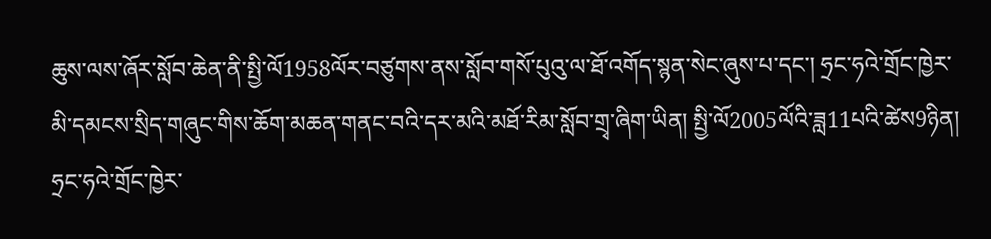ཆུས་ལས་ཞོར་སློབ་ཆེན་ནི་སྤྱི་ལོ1958ལོར་བཙུགས་ནས་སློབ་གསོ་པུའུ་ལ་ཐོ་འགོད་སྙན་སེང་ཞུས་པ་དང་། ཧྲང་ཧའེ་གྲོང་ཁྱེར་མི་དམངས་སྲིད་གཞུང་གིས་ཆོག་མཆན་གནང་བའི་དར་མའི་མཐོ་རིམ་སློབ་གྲྭ་ཞིག་ཡིན། སྤྱི་ལོ2005ལོའི་ཟླ11པའི་ཚེས9ཉིན། ཧྲང་ཧའེ་གྲོང་ཁྱེར་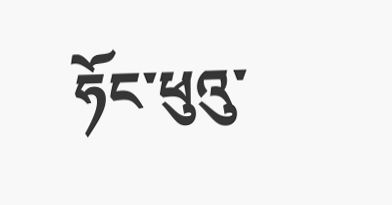ཧོང་ཕུའུ་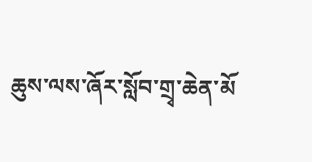ཆུས་ལས་ཞོར་སློབ་གྲྭ་ཆེན་མོ